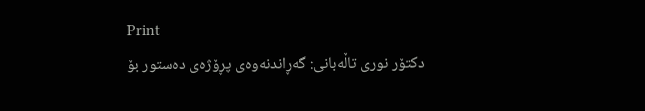Print
 دكتۆر نوری‌ تاڵه‌بانی‌: گه‌ڕاندنه‌وه‌ی‌ پڕۆژه‌ی‌ ده‌ستور بۆ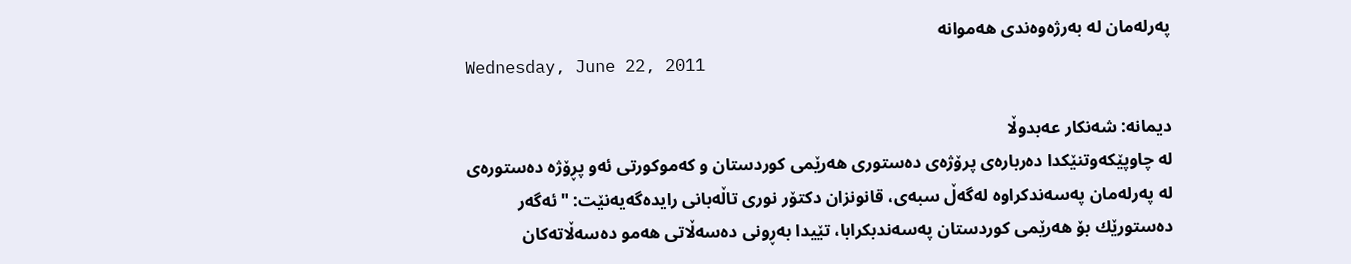په‌رله‌مان له‌ به‌رژه‌وه‌ندی‌ هه‌موانه‌
Wednesday, June 22, 2011

دیمانه‌: شه‌نكار عه‌بدوڵا
له‌ چاوپێكه‌وتنێكدا ده‌رباره‌ی‌ پرۆژه‌ی‌ ده‌ستوری‌ هه‌رێمی‌ كوردستان و كه‌موكورتی‌ ئه‌و پڕۆژه‌ ده‌ستوره‌ی‌ له‌ په‌رله‌مان په‌سه‌ندكراوه‌ له‌گه‌ڵ سبه‌ی‌، قانونزان دكتۆر نوری‌ تاڵه‌بانی‌ رایده‌گه‌یه‌نێت: "ئه‌گه‌ر ده‌ستورێك بۆ هه‌رێمی‌ كوردستان په‌سه‌ندبكرابا، تێیدا به‌ڕونی‌ ده‌سه‌ڵاتی‌ هه‌مو ده‌سه‌ڵاته‌كان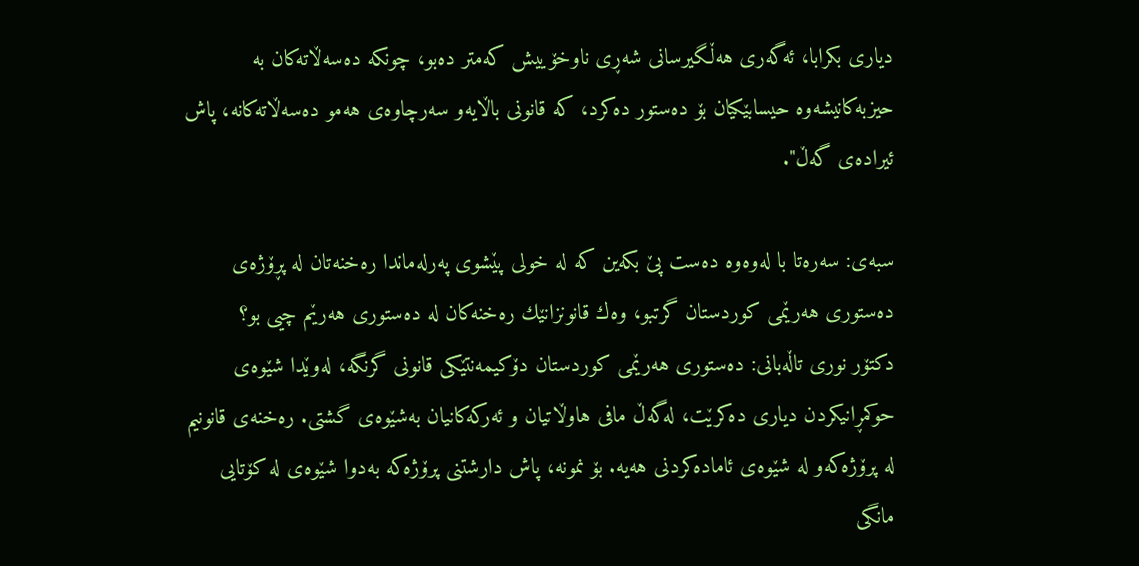دیاری‌ بكرابا، ئه‌گه‌ری‌ هه‌ڵگیرسانی‌ شه‌ڕی‌ ناوخۆییش كه‌متر ده‌بو، چونكه‌ ده‌سه‌ڵاته‌كان به‌ حیزبه‌كانیشه‌وه‌ حیسابێكیان بۆ ده‌ستور ده‌كرد، كه‌ قانونی‌ باڵایه‌و سه‌رچاوه‌ی‌ هه‌مو ده‌سه‌ڵاته‌كانه‌، پاش ئیراده‌ی‌ گه‌ڵ".

سبه‌ی‌: سه‌ره‌تا با له‌وه‌وه‌ ده‌ست پێ بكه‌ین كه‌ له‌ خولی‌ پێشوی‌ په‌رله‌ماندا ره‌خنه‌تان له‌ پڕۆژه‌ی‌ ده‌ستوری‌ هه‌رێمی‌ كوردستان گرتبو، وه‌ك قانونزانێك ره‌خنه‌كان له‌ ده‌ستوری‌ هه‌رێم چیی‌ بو؟
دكتۆر نوری‌ تاڵه‌بانی‌: ده‌ستوری‌ هه‌رێمی‌ كوردستان دۆكیمه‌نتێكی‌ قانونی‌ گرنگه‌، له‌وێدا شێوه‌ی‌ حوكمڕانیكردن دیاری‌ ده‌كرێت، له‌گه‌ڵ مافی‌ هاوڵاتیان و ئه‌ركه‌كانیان به‌شێوه‌ی‌ گشتی‌. ره‌خنه‌ی‌ قانونیم له‌ پرۆژه‌كه‌و له‌ شێوه‌ی‌ ئاماده‌كردنی‌ هه‌یه‌. بۆ نمونه‌، پاش دارشتنی‌ پرۆژه‌كه‌ به‌دوا شێوه‌ی‌ له‌ كۆتایی‌ مانگی‌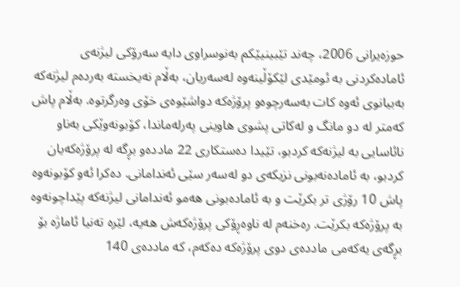حوزه‌یرانی‌ 2006، چه‌ند تێبینیێكم به‌نوسراوی‌ دایه‌ سه‌رۆكی‌ لیژنه‌ی‌ ئاماده‌كردنی‌ به‌ ئومێدی‌ لێكۆڵینه‌وه‌ له‌سه‌ریان، به‌ڵام نه‌یخسته‌ به‌رده‌م لیژنه‌كه‌ به‌بیانوی‌ ئه‌وه‌ كات به‌سه‌رچوه‌و پرۆژه‌كه‌ دواشێوه‌ی‌ خۆی‌ وه‌رگرتوه‌. به‌ڵام پاش كه‌متر له‌ دو مانگ و له‌كاتی‌ پشوی‌ هاوینی‌ په‌رله‌ماندا، كۆبونه‌وێكی‌ به‌ناو نائاسایی‌ به‌ لیژنه‌كه‌ كردبو، تێیدا ده‌ستكاری‌ 22 مادده‌و بڕگه‌ له‌ پرۆژه‌كه‌یان كردبو، به‌ ئاماده‌نه‌بونی‌ نزیكه‌ی‌ دو له‌سه‌ر سێی‌ ئه‌ندامانی‌. ده‌كرا ئه‌و كۆبونه‌وه‌ پاش 10 رۆژی‌ تر بكرێت و به‌ ئاماده‌بونی‌ هه‌مو ئه‌ندامانی‌ لیژنه‌كه‌ پێداچونه‌وه‌ به‌ پرۆژه‌كه‌ بكرێت. ره‌خنه‌م له‌ ناوه‌ڕۆكی‌ پرۆژه‌كه‌ش هه‌یه‌، لێره‌ ته‌نیا ئاماژه‌ بۆ بڕگه‌ی‌ یه‌كه‌می‌ مادده‌ی‌ دوی‌ پرۆژه‌كه‌ ده‌كه‌م، كه‌ مادده‌ی‌ 140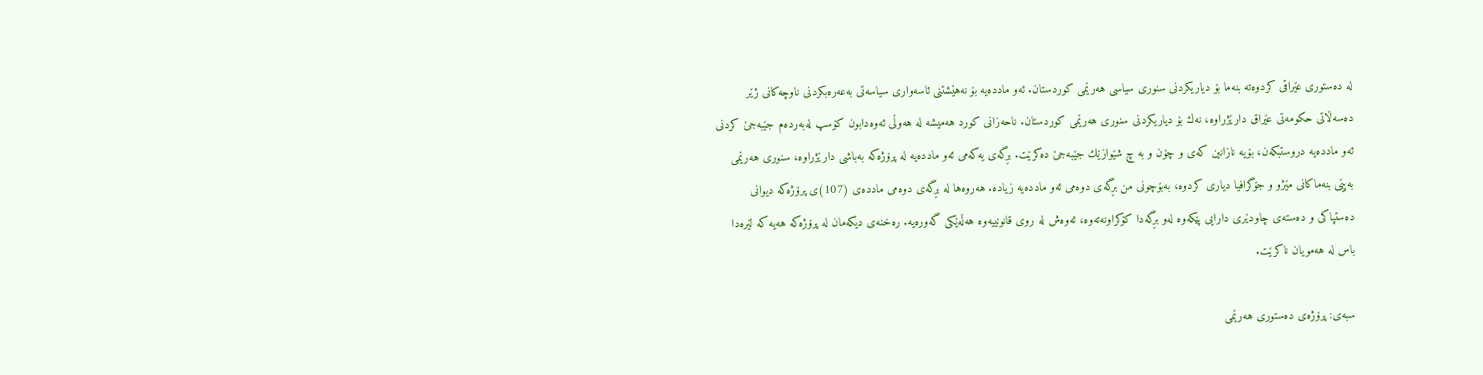له‌ ده‌ستوری‌ عێراقی‌ كردوه‌ته‌ بنه‌ما بۆ دیاریكردنی‌ سنوری‌ سیاسی‌ هه‌رێمی‌ كوردستان. ئه‌و مادده‌یه‌ بۆ نه‌هێشتنی‌ ئاسه‌واری‌ سیاسه‌تی‌ به‌عه‌ره‌بكردنی‌ ناوچه‌كانی‌ ژێر ده‌سه‌ڵاتی‌ حكومه‌تی‌ عێراق دارێژراوه‌، نه‌ك بۆ دیاریكردنی‌ سنوری‌ هه‌رێمی‌ كوردستان. ناحه‌زانی‌ كورد هه‌میشه‌ له‌ هه‌وڵی‌ ئه‌وه‌دابون كۆسپ له‌به‌رده‌م جێبه‌جێ‌ كردنی ئه‌و مادده‌یه‌ دروستبكه‌ن، بۆیه‌ نازانین كه‌ی‌ و چۆن و به‌ چ شێوازێك جێبه‌جێ ده‌كرێت. بڕگه‌ی‌ یه‌كه‌می‌ ئه‌و مادده‌یه‌ له‌ پرۆژه‌كه‌ به‌باشی‌ دارێژراوه‌، سنوری‌ هه‌رێمی‌ به‌پێی‌ بنه‌ماكانی‌ مێژو و جۆگرافیا دیاری‌ كردوه‌، به‌بۆچونی‌ من بڕگه‌ی‌ دوه‌می‌ ئه‌و مادده‌یه‌ زیاده‌. هه‌روه‌ها له‌ بڕگه‌ی‌ دوه‌می‌ مادده‌ی‌ (107)ی‌ پرۆژه‌كه‌ دیوانی‌ ده‌ستپاكی‌ و ده‌سته‌ی‌ چاودێری‌ دارایی‌ پێكه‌وه‌ له‌و بڕگه‌دا كۆكراونه‌ته‌وه‌، ئه‌وه‌ش له‌ روی‌ قانونییه‌وه‌ هه‌ڵه‌ێكی‌ گه‌وره‌یه‌. ره‌خنه‌ی‌ دیكه‌مان له‌ پرۆژه‌كه‌ هه‌یه‌ كه‌ لێره‌دا باس له‌ هه‌مویان ناكرێت.

سبه‌ی‌: پرۆژه‌ی‌ ده‌ستوری‌ هه‌رێمی‌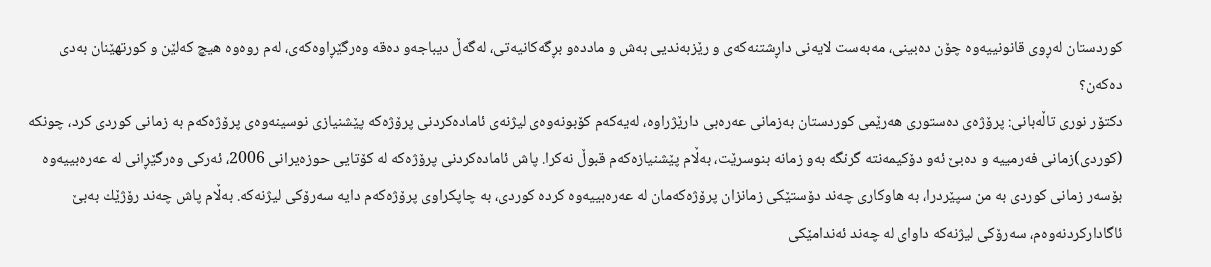كوردستان له‌ڕوی‌ قانونییه‌وه‌ چۆن ده‌بینی‌، مه‌به‌ست لایه‌نی‌ داڕشتنه‌كه‌ی‌ و رێزبه‌ندیی‌ به‌ش و مادده‌و بڕگه‌كانیه‌تی‌، له‌گه‌ڵ دیباجه‌و ده‌قه‌ وه‌رگێڕاوه‌كه‌ی‌، له‌م روه‌وه‌ هیچ كه‌لێن و كورتهێنان به‌دی‌ ده‌كه‌ن؟
دكتۆر نوری‌ تاڵه‌بانی‌: پرۆژه‌ی‌ ده‌ستوری‌ هه‌رێمی‌ كوردستان به‌زمانی‌ عه‌ره‌بی‌ دارێژراوه‌، له‌یه‌كه‌م كۆبونه‌وه‌ی‌ لیژنه‌ی‌ ئاماده‌كردنی‌ پرۆژه‌كه‌ پێشنیازی‌ نوسینه‌وه‌ی‌ پرۆژه‌كه‌م به‌ زمانی‌ كوردی‌ كرد، چونكه‌ (كوردی‌)زمانی‌ فه‌رمییه‌ و ده‌بێ ئه‌و دۆكیمه‌نته‌ گرنگه‌ به‌و زمانه‌ بنوسرێت، به‌ڵام پێشنیازه‌كه‌م قبوڵ نه‌كرا. پاش ئاماده‌كردنی‌ پرۆژه‌كه‌ له‌ كۆتایی‌ حوزه‌یرانی‌ 2006، ئه‌ركی‌ وه‌رگێڕانی له‌ عه‌ره‌بییه‌وه‌ بۆسه‌ر زمانی‌ كوردی‌ به‌ من سپێردرا، به‌ هاوكاری چه‌ند دۆستێكی‌ زمانزان پرۆژه‌كه‌مان له‌ عه‌ره‌بییه‌وه‌ كرده‌ كوردی‌، به‌ چاپكراوی‌ پرۆژه‌كه‌م دایه‌ سه‌رۆكی‌ لیژنه‌كه‌. به‌ڵام پاش چه‌ند رۆژێك به‌بێ‌ ئاگاداركردنه‌وه‌م، سه‌رۆكی‌ لیژنه‌كه‌ داوای‌ له‌ چه‌ند ئه‌ندامێكی‌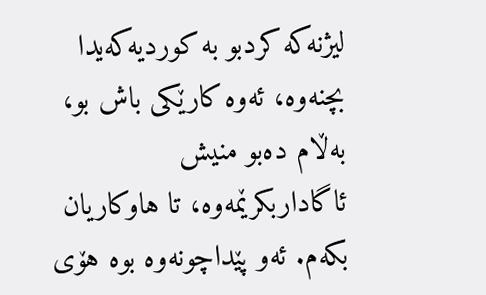لیژنه‌كه‌ كردبو به‌ كوردیه‌كه‌یدا بچنه‌وه‌، ئه‌وه‌ كارێكی‌ باش بو، به‌ڵام ده‌بو منیش ئاگاداربكرێمه‌وه‌، تا هاوكاریان بكه‌م. ئه‌و پێداچونه‌وه‌ بوه‌ هۆی‌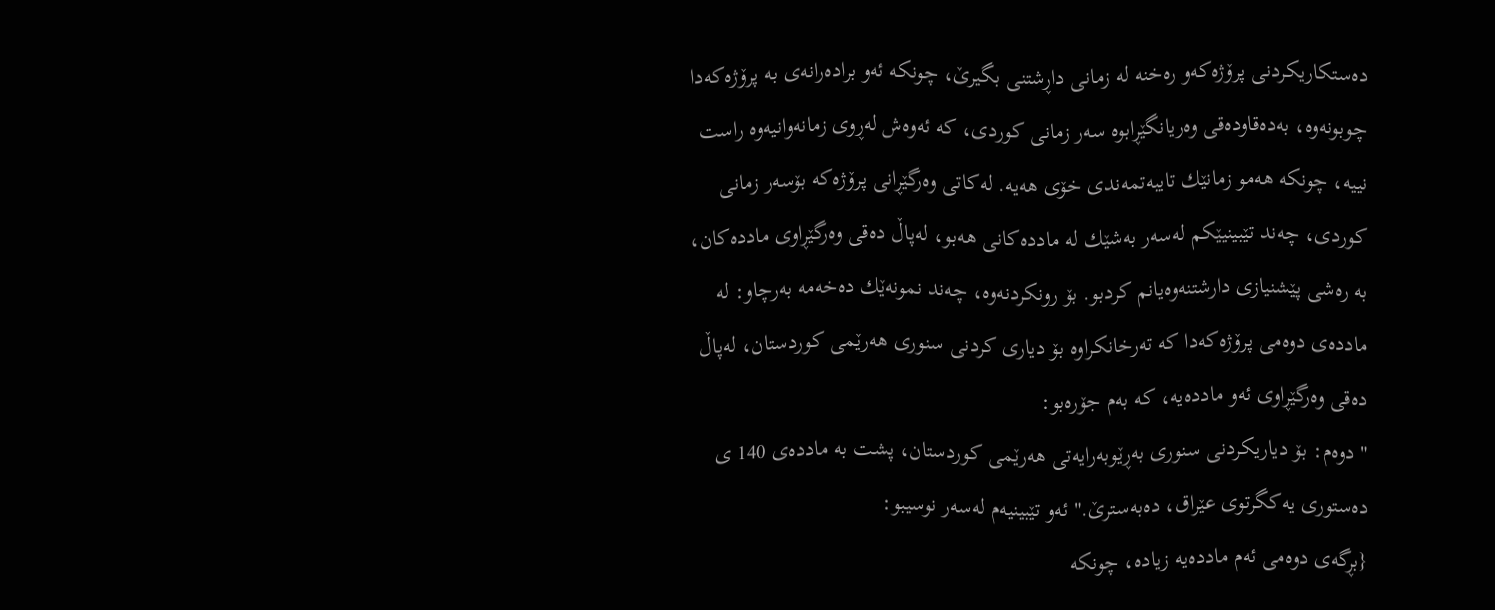ده‌ستكاریكردنی‌ پرۆژه‌كه‌و ره‌خنه‌ له‌ زمانی‌ داڕشتنی‌ بگیرێ‌، چونكه‌ ئه‌و براده‌رانه‌ی‌ به‌ پرۆژه‌كه‌دا چوبونه‌وه‌، به‌ده‌قاوده‌قی‌ وه‌ریانگێڕابوه‌ سه‌ر زمانی‌ كوردی‌، كه‌ ئه‌وه‌ش له‌ڕوی‌ زمانه‌وانیه‌وه‌ راست نییه‌، چونكه‌ هه‌مو زمانێك تایبه‌تمه‌ندی‌ خۆی‌ هه‌یه‌. له‌كاتی‌ وه‌رگێڕانی‌ پرۆژه‌كه‌ بۆسه‌ر زمانی‌ كوردی‌، چه‌ند تێبینیێكم له‌سه‌ر به‌شێك له‌ مادده‌كانی‌ هه‌بو، له‌پاڵ ده‌قی‌ وه‌رگێڕاوی‌ مادده‌كان، به‌ ره‌شی‌ پێشنیازی‌ دارشتنه‌وه‌یانم كردبو. بۆ رونكردنه‌وه‌، چه‌ند نمونه‌ێك ده‌خه‌مه‌ به‌رچاو: له‌ مادده‌ی‌ دوه‌می‌ پرۆژه‌كه‌دا كه‌ ته‌رخانكراوه‌ بۆ دیاری‌ كردنی‌ سنوری‌ هه‌رێمی‌ كوردستان، له‌پاڵ ده‌قی‌ وه‌رگێڕاوی‌ ئه‌و مادده‌یه‌، كه‌ به‌م جۆره‌بو:
" دوه‌م: بۆ دیاریكردنی‌ سنوری‌ به‌ڕێوبه‌رایه‌تی‌ هه‌رێمی‌ كوردستان، پشت به‌ مادده‌ی‌ 140 ی‌ ده‌ستوری‌ یه‌كگرتوی‌ عێراق، ده‌به‌سترێ‌." ئه‌و تێبینیه‌م له‌سه‌ر نوسیبو:
{بڕگه‌ی‌ دوه‌می‌ ئه‌م مادده‌یه‌ زیاده‌، چونكه‌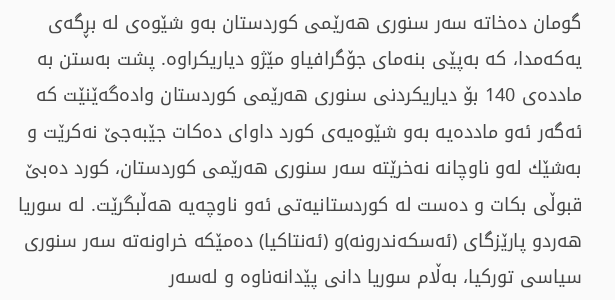گومان ده‌خاته‌ سه‌ر سنوری‌ هه‌رێمی‌ كوردستان به‌و شێوه‌ی‌ له‌ بڕگه‌ی‌ یه‌كه‌مدا، كه‌ به‌پێی‌ بنه‌مای‌ جۆگرافیاو مێژو دیاریكراوه‌. پشت به‌ستن به‌ مادده‌ی‌ 140 بۆ دیاریكردنی‌ سنوری‌ هه‌رێمی‌ كوردستان واده‌گه‌ێنێت كه‌ ئه‌گه‌ر ئه‌و مادده‌یه‌ به‌و شێوه‌یه‌ی‌ كورد داوای‌ ده‌كات جێبه‌جێ نه‌كرێت و به‌شێك له‌و ناوچانه‌ نه‌خرێته‌ سه‌ر سنوری‌ هه‌رێمی‌ كوردستان، كورد ده‌بێ قبوڵی‌ بكات و ده‌ست له‌ كوردستانیه‌تی‌ ئه‌و ناوچه‌یه‌ هه‌ڵبگرێت. له‌ سوریا هه‌ردو پارێزگای‌ (ئه‌سكه‌ندرونه‌)و (ئه‌نتاكیا) ده‌مێكه‌ خراونه‌ته‌ سه‌ر سنوری‌ سیاسی‌ توركیا، به‌ڵام سوریا دانی‌ پێدانه‌ناوه‌ و له‌سه‌ر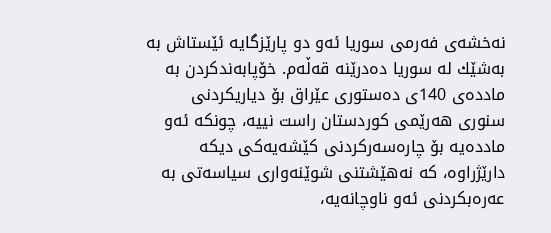نه‌خشه‌ی‌ فه‌رمی سوریا ئه‌و دو پارێزگایه‌ ئێستاش به‌ به‌شێك له‌ سوریا ده‌درێنه‌ قه‌ڵه‌م. خۆپابه‌ندكردن به‌ مادده‌ی‌ 140ی‌ ده‌ستوری‌ عێراق بۆ دیاریكردنی‌ سنوری‌ هه‌رێمی‌ كوردستان راست نییه‌، چونكه‌ ئه‌و مادده‌یه‌ بۆ چاره‌سه‌ركردنی‌ كێشه‌یه‌كی‌ دیكه‌ دارێژراوه‌، كه‌ نه‌هێشتنی‌ شوێنه‌واری‌ سیاسه‌تی‌ به‌ عه‌ره‌بكردنی‌ ئه‌و ناوچانه‌یه‌،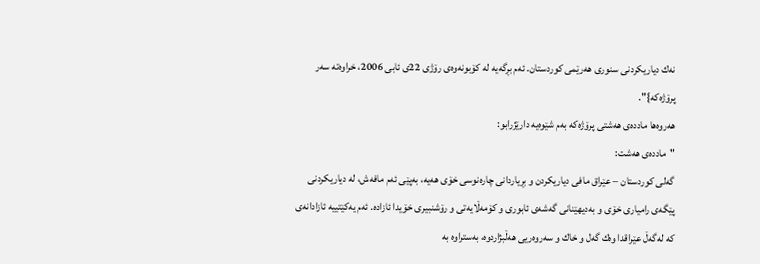نه‌ك دیاریكردنی‌ سنوری‌ هه‌رێمی‌ كوردستان. ئه‌م بڕگه‌یه‌ له‌ كۆبونه‌وه‌ی‌ رۆژی‌ 22ی‌ ئابی‌ 2006، خراوه‌ته‌ سه‌ر پرۆژه‌كه‌}".
هه‌روه‌ها مادده‌ی‌ هه‌شتی‌ پرۆژه‌كه‌ به‌م شێوه‌یه‌ دارێژرابو:
"مادده‌ی‌ هه‌شت:
گه‌لی‌ كوردستان – عێراق مافی‌ دیاریكردن و بڕیاردانی‌ چاره‌نوسی‌ خۆی‌ هه‌یه‌، به‌پێی‌ ئه‌م مافه‌ش، له‌ دیاریكردنی‌ پێگه‌ی‌ رامیاری‌ خۆی‌ و به‌دیهێنانی‌ گه‌شه‌ی‌ ئابوری‌ و كۆمه‌ڵایه‌تی‌ و رۆشنبیری‌ خۆیدا ئازاده‌. ئه‌م یه‌كێتییه‌ ئازادانه‌ی‌ كه‌ له‌گه‌ڵ عێراقدا وه‌ك گه‌ل و خاك و سه‌روه‌ریی‌ هه‌ڵبژاردوه‌، به‌ستراوه‌ به‌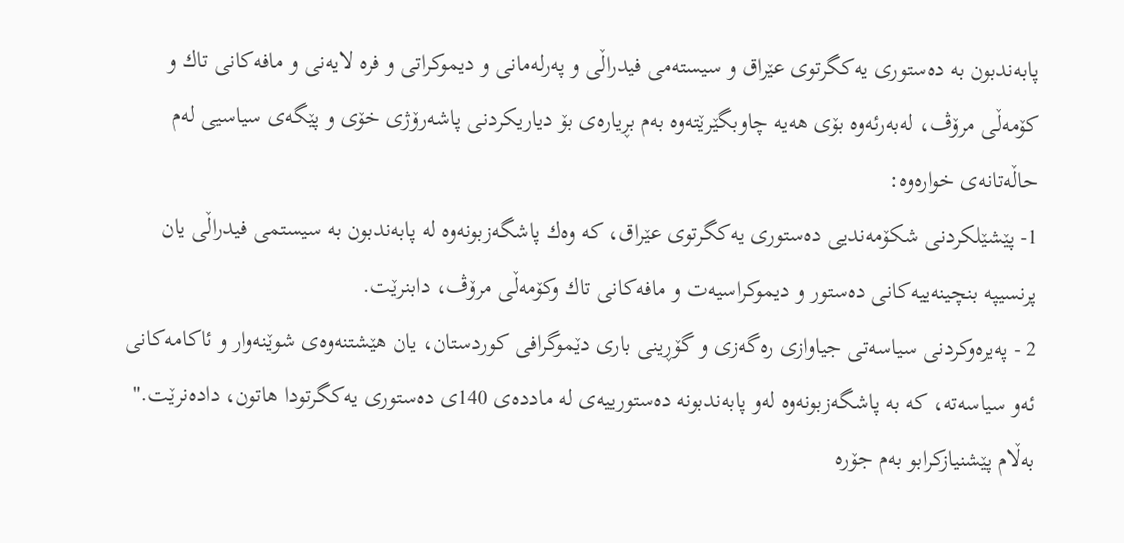پابه‌ندبون به‌ ده‌ستوری‌ یه‌كگرتوی‌ عێراق و سیسته‌می‌ فیدراڵی‌ و په‌رله‌مانی‌ و دیموكراتی‌ و فره‌ لایه‌نی‌ و مافه‌كانی‌ تاك و كۆمه‌ڵی‌ مرۆڤ، له‌به‌رئه‌وه‌ بۆی‌ هه‌یه‌ چاوبگێرێته‌وه‌ به‌م بڕیاره‌ی‌ بۆ دیاریكردنی‌ پاشه‌رۆژی‌ خۆی‌ و پێگه‌ی‌ سیاسیی‌ له‌م حاڵه‌تانه‌ی‌ خواره‌وه‌:
1- پێشێلكردنی‌ شكۆمه‌ندیی‌ ده‌ستوری‌ یه‌كگرتوی‌ عێراق، كه‌ وه‌ك پاشگه‌زبونه‌وه‌ له‌ پابه‌ندبون به‌ سیستمی‌ فیدراڵی‌ یان پرنسیپه‌ بنچینه‌ییه‌كانی‌ ده‌ستور و دیموكراسیه‌ت و مافه‌كانی‌ تاك وكۆمه‌ڵی‌ مرۆڤ، دابنرێت.
2 - په‌یره‌وكردنی‌ سیاسه‌تی‌ جیاوازی‌ ره‌گه‌زی‌ و گۆڕینی‌ باری‌ دێموگرافی‌ كوردستان، یان هێشتنه‌وه‌ی‌ شوێنه‌وار و ئاكامه‌كانی‌ ئه‌و سیاسه‌ته‌، كه‌ به‌ پاشگه‌زبونه‌وه‌ له‌و پابه‌ندبونه‌ ده‌ستورییه‌ی‌ له‌ مادده‌ی‌ 140ی‌ ده‌ستوری‌ یه‌كگرتودا هاتون، داده‌نرێت." به‌ڵام پێشنیازكرابو به‌م جۆره‌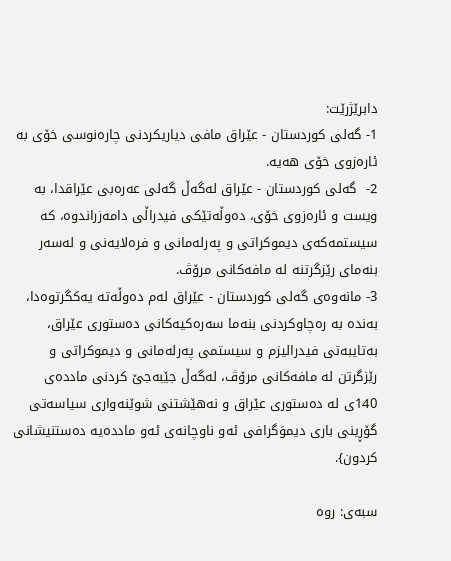دابرێژرێت:
1- گه‌لی‌ كوردستان - عێراق مافی‌ دیاریكردنی‌ چاره‌نوسی‌ خۆی‌ به‌ ئاره‌زوی‌ خۆی‌ هه‌یه‌.
2-  گه‌لی‌ كوردستان - عێراق له‌گه‌ڵ گه‌لی‌ عه‌ره‌بی‌ عێراقدا، به‌ ویست و ئاره‌زوی‌ خۆی‌، ده‌وڵه‌تێكی‌ فیدراڵی‌ دامه‌زراندوه‌، كه‌ سیستمه‌كه‌ی‌ دیموكراتی‌ و په‌رله‌مانی‌ و فره‌لایه‌نی و له‌سه‌ر بنه‌مای‌ رێزگرتنه‌ له‌ مافه‌كانی‌ مرۆڤ.
3- مانه‌وه‌ی‌ گه‌لی‌ كوردستان - عێراق له‌م ده‌وڵه‌ته‌ یه‌كگرتوه‌دا، به‌نده‌ به‌ ره‌چاوكردنی‌ بنه‌ما سه‌ره‌كیه‌كانی‌ ده‌ستوری‌ عێراق، به‌تایبه‌تی‌ فیدرالیزم و سیستمی‌ په‌رله‌مانی‌ و دیموكراتی‌ و رێزگرتن له‌ مافه‌كانی‌ مرۆڤ، له‌گه‌ڵ جێبه‌جێ‌ كردنی‌ مادده‌ی‌ 140ی‌ له‌ ده‌ستوری‌ عێراق و نه‌هێشتنی‌ شوێنه‌واری‌ سیاسه‌تی‌ گۆڕینی‌ باری‌ دیموَگرافی‌ ئه‌و ناوچانه‌ی‌ ئه‌و مادده‌یه‌ ده‌ستنیشانی‌ كردون}.

سبه‌ی‌: روه‌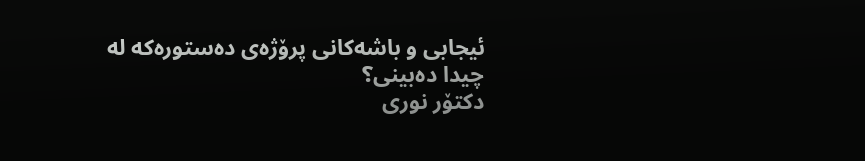ئیجابی‌ و باشه‌كانی‌ پرۆژه‌ی‌ ده‌ستوره‌كه‌ له‌ چیدا ده‌بینی‌؟
دكتۆر نوری‌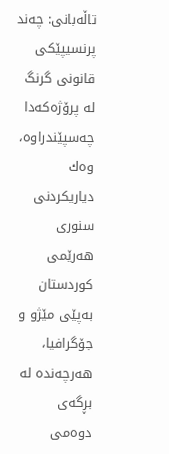تاڵه‌بانی‌: چه‌ند پرنسیپێكی‌ قانونی‌ گرنگ له‌ پرۆژه‌كه‌دا چه‌سپێندراوه‌، وه‌ك دیاریكردنی‌ سنوری‌ هه‌رێمی‌ كوردستان به‌پێی‌ مێژو و جۆگرافیا، هه‌رچه‌نده‌ له‌ بڕگه‌ی‌ دوه‌می‌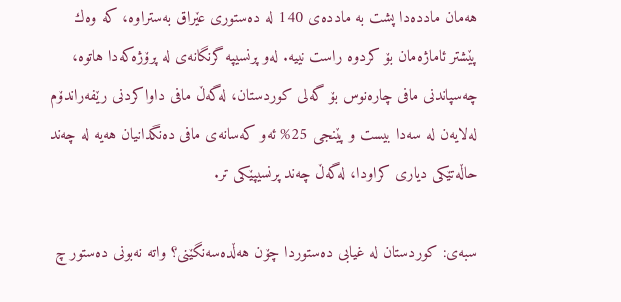هه‌مان مادده‌دا پشت به‌ مادده‌ی‌ 140 له‌ ده‌ستوری‌ عێراق به‌ستراوه‌، كه‌ وه‌ك پێشتر ئاماژه‌مان بۆ كردوه‌ راست نییه‌. له‌و پرنسیپه‌ گرنگانه‌ی‌ له‌ پرۆژه‌كه‌دا هاتوه‌، چه‌سپاندنی‌ مافی‌ چاره‌نوس بۆ گه‌لی‌ كوردستان، له‌گه‌ڵ مافی‌ داواكردنی‌ رێفه‌راندۆم له‌لایه‌ن له‌ سه‌دا بیست و پێنجی‌ 25% ئه‌و كه‌سانه‌ی‌ مافی‌ ده‌نگدانیان هه‌یه‌ له‌ چه‌ند حاڵه‌تێكی‌ دیاری‌ كراودا، له‌گه‌ڵ چه‌ند پرنسیپێكی‌ تر.

سبه‌ی‌: كوردستان له‌ غیابی‌ ده‌ستوردا چۆن هه‌ڵده‌سه‌نگێنی‌؟ واته‌ نه‌بونی‌ ده‌ستور چ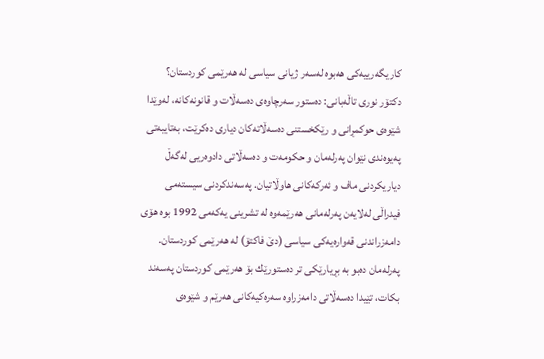كاریگه‌رییه‌كی‌ هه‌بوه‌ له‌سه‌ر ژیانی‌ سیاسی‌ له‌ هه‌رێمی‌ كوردستان؟
دكتۆر نوری‌ تاڵه‌بانی‌: ده‌ستور سه‌رچاوه‌ی‌ ده‌سه‌ڵات و قانونه‌كانه‌، له‌وێدا شێوه‌ی‌ حوكمڕانی‌ و رێكخستنی‌ ده‌سه‌ڵاته‌كان دیاری‌ ده‌كرێت، به‌تایبه‌تی‌ په‌یوه‌ندی‌ نێوان په‌رله‌مان و حكومه‌ت و ده‌سه‌ڵاتی‌ دادوه‌ریی‌ له‌گه‌ڵ دیاریكردنی‌ ماف و ئه‌ركه‌كانی‌ هاوڵاتیان. په‌سه‌ندكردنی‌ سیسته‌می‌ فیدراڵی‌ له‌لایه‌ن په‌رله‌مانی‌ هه‌رێمه‌وه‌ له‌ تشرینی‌ یه‌كه‌می‌ 1992 بوه‌ هۆی‌ دامه‌زراندنی‌ قه‌واره‌یه‌كی‌ سیاسی‌ (دێ‌ فاكتۆ) له‌ هه‌رێمی‌ كوردستان. په‌رله‌مان ده‌بو به‌ بڕیارێكی‌ تر ده‌ستورێك بۆ هه‌رێمی‌ كوردستان په‌سه‌ند بكات، تێیدا ده‌سه‌ڵاتی‌ دامه‌زراوه‌ سه‌ره‌كیه‌كانی‌ هه‌رێم و شێوه‌ی‌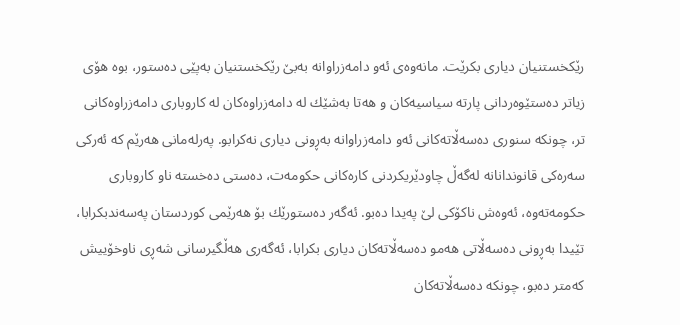رێكخستنیان دیاری‌ بكرێت. مانه‌وه‌ی‌ ئه‌و دامه‌زراوانه‌ به‌بێ‌ رێكخستنیان به‌پێی‌ ده‌ستور، بوه‌ هۆی‌ زیاتر ده‌ستێوه‌ردانی‌ پارته‌ سیاسیه‌كان و هه‌تا به‌شێك له‌ دامه‌زراوه‌كان له‌ كاروباری‌ دامه‌زراوه‌كانی‌ تر، چونكه‌ سنوری‌ ده‌سه‌ڵاته‌كانی ئه‌و دامه‌زراوانه‌ به‌ڕونی‌ دیاری‌ نه‌كرابو. په‌رله‌مانی‌ هه‌رێم كه‌ ئه‌ركی‌ سه‌ره‌كی‌ قانوندانانه‌ له‌گه‌ڵ چاودێریكردنی‌ كاره‌كانی‌ حكومه‌ت، ده‌ستی‌ ده‌خسته‌ ناو كاروباری‌ حكومه‌ته‌وه‌، ئه‌وه‌ش ناكۆكی‌ لێ‌ په‌یدا ده‌بو. ئه‌گه‌ر ده‌ستورێك بۆ هه‌رێمی‌ كوردستان په‌سه‌ندبكرابا، تێیدا به‌ڕونی‌ ده‌سه‌ڵاتی‌ هه‌مو ده‌سه‌ڵاته‌كان دیاری‌ بكرابا، ئه‌گه‌ری‌ هه‌ڵگیرسانی‌ شه‌ڕی‌ ناوخۆییش كه‌متر ده‌بو، چونكه‌ ده‌سه‌ڵاته‌كان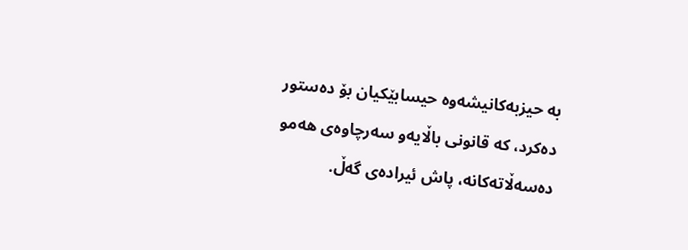به‌ حیزبه‌كانیشه‌وه‌ حیسابێكیان بۆ ده‌ستور ده‌كرد، كه‌ قانونی‌ باڵایه‌و سه‌رچاوه‌ی‌ هه‌مو ده‌سه‌ڵاته‌كانه‌، پاش ئیراده‌ی‌ گه‌ڵ.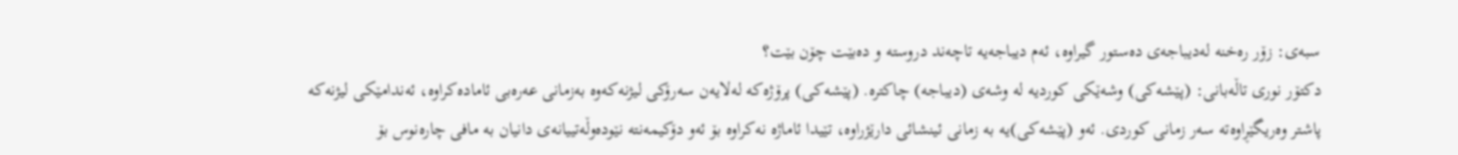سبه‌ی‌: زۆر ره‌خنه‌ له‌دیباجه‌ی‌ ده‌ستور گیراوه‌، ئه‌م دیباجه‌یه‌ تاچه‌ند دروسته‌ و ده‌بێت چۆن بێت؟
دكتۆر نوری‌ تاڵه‌بانی‌: (پێشه‌كی‌) وشه‌ێكی‌ كوردیه‌ له‌ وشه‌ی‌ (دیباجه‌) چاكتره‌. (پێشه‌كی‌) پرۆژه‌كه‌ له‌لایه‌ن سه‌رۆكی‌ لیژنه‌كه‌وه‌ به‌زمانی‌ عه‌ره‌بی‌ ئاماده‌كراوه‌، ئه‌ندامێكی‌ لیژنه‌كه‌ پاشتر وه‌ریگێڕاوه‌ته‌ سه‌ر زمانی‌ كوردی‌. ئه‌و (پێشه‌كی‌)یه‌ به‌ زمانی‌ ئینشائی‌ دارێژراوه‌، تێیدا ئاماژه‌ نه‌كراوه‌ بۆ ئه‌و دۆكیمه‌نته‌ نێوده‌وڵه‌تییانه‌ی‌ دانیان به‌ مافی‌ چاره‌نوس بۆ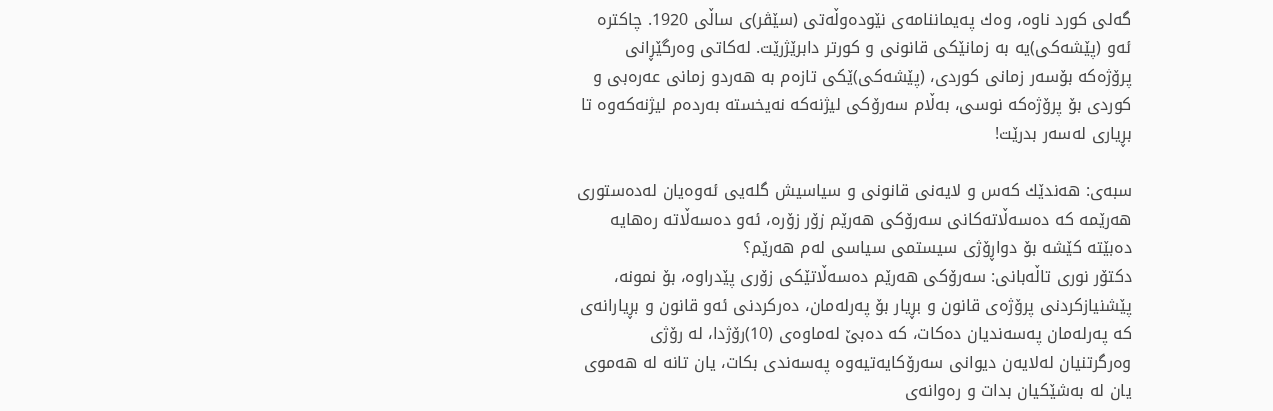گه‌لی‌ كورد ناوه‌، وه‌ك په‌یماننامه‌ی‌ نێوده‌وڵه‌تی‌ (سێڤر)ی‌ ساڵی‌ 1920. چاكتره‌ ئه‌و (پێشه‌كی‌)یه‌ به‌ زمانێكی‌ قانونی و كورتر دابرێژرێت. له‌كاتی‌ وه‌رگێڕانی‌ پرۆژه‌كه‌ بۆسه‌ر زمانی‌ كوردی‌، (پێشه‌كی‌)ێكی‌ تازه‌م به‌ هه‌ردو زمانی‌ عه‌ره‌بی‌ و كوردی‌ بۆ پرۆژه‌كه‌ نوسی‌، به‌ڵام سه‌رۆكی‌ لیژنه‌كه‌ نه‌یخسته‌ به‌رده‌م لیژنه‌كه‌وه‌ تا بڕیاری‌ له‌سه‌ر بدرێت!

سبه‌ی‌: هه‌ندێك كه‌س و لایه‌نی‌ قانونی‌ و سیاسیش گله‌یی ئه‌وه‌یان له‌ده‌ستوری‌ هه‌رێمه‌ كه‌ ده‌سه‌ڵاته‌كانی‌ سه‌رۆكی‌ هه‌رێم زۆر زۆره‌، ئه‌و ده‌سه‌ڵاته‌ ره‌هایه‌ ده‌بێته‌ كێشه‌ بۆ دواڕۆژی‌ سیستمی‌ سیاسی‌ له‌م هه‌رێم؟
دكتۆر نوری‌ تاڵه‌بانی‌: سه‌رۆكی‌ هه‌رێم ده‌سه‌ڵاتێكی‌ زۆری‌ پێدراوه‌، بۆ نمونه‌، پێشنیازكردنی‌ پرۆژه‌ی‌ قانون و بڕیار بۆ په‌رله‌مان، ده‌ركردنی‌ ئه‌و قانون و بڕیارانه‌ی‌ كه‌ په‌رله‌مان په‌سه‌ندیان ده‌كات، كه‌ ده‌بێ‌ له‌ماوه‌ی‌ (10)رۆژدا، له‌ رۆژی‌ وه‌رگرتنیان له‌لایه‌ن دیوانی‌ سه‌رۆكایه‌تیه‌وه‌ په‌سه‌ندی‌ بكات، یان تانه‌ له‌ هه‌موی‌ یان له‌ به‌شێكیان بدات و ره‌وانه‌ی‌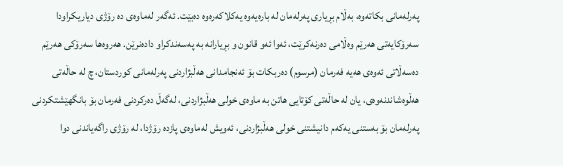په‌رله‌مانی‌ بكاته‌وه‌، به‌ڵام بڕیاری‌ په‌رله‌مان له‌ باره‌یه‌وه‌ یه‌كلاكه‌ره‌وه‌ ده‌بێت. ئه‌گه‌ر له‌ماوه‌ی‌ ده‌ رۆژی‌ دیاریكراودا سه‌رۆكایه‌تی‌ هه‌رێم وه‌ڵامی‌ ده‌رنه‌كرێت، ئه‌وا ئه‌و قانون و بڕیارانه‌ به‌ په‌سه‌ندكراو داده‌نرێن. هه‌روه‌ها سه‌رۆكی‌ هه‌رێم ده‌سه‌ڵاتی‌ ئه‌وه‌ی‌ هه‌یه‌ فه‌رمان (مرسوم) ده‌ربكات بۆ ئه‌نجامدانی‌ هه‌ڵبژاردنی‌ په‌رله‌مانی‌ كوردستان، چ له‌ حاڵه‌تی‌ هه‌ڵوه‌شاندنه‌وه‌ی‌، یان له‌ حاڵه‌تی‌ كۆتایی هاتن به‌ ماوه‌ی‌ خولی‌ هه‌ڵبژاردنی‌، له‌گه‌ڵ ده‌ركردنی‌ فه‌رمان بۆ بانگهێشتكردنی‌ په‌رله‌مان بۆ به‌ستنی‌ یه‌كه‌م دانیشتنی‌ خولی‌ هه‌ڵبژاردنی‌، ئه‌ویش له‌ماوه‌ی‌ پازده‌ رۆژدا، له‌ رۆژی‌ راگه‌یاندنی‌ دوا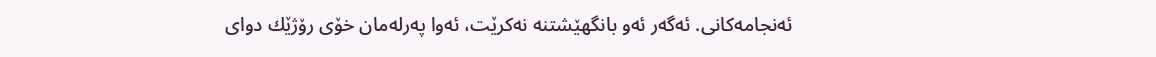ئه‌نجامه‌كانی‌. ئه‌گه‌ر ئه‌و بانگهێشتنه‌ نه‌كرێت، ئه‌وا په‌رله‌مان خۆی‌ رۆژێك دوای‌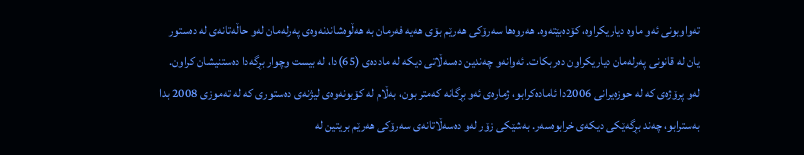ته‌واوبونی‌ ئه‌و ماوه‌ دیاریكراوه‌، كۆده‌بێته‌وه‌. هه‌روه‌ها سه‌رۆكی‌ هه‌رێم بۆی‌ هه‌یه‌ فه‌رمان به‌ هه‌ڵوه‌شاندنه‌وه‌ی‌ په‌رله‌مان له‌و حاڵه‌تانه‌ی‌ له‌ ده‌ستور یان له‌ قانونی‌ په‌رله‌مان دیاریكراون ده‌ربكات. ئه‌وانه‌و چه‌ندین ده‌سه‌ڵاتی‌ دیكه‌ له‌ مادده‌ی‌ (65)دا، له‌ بیست وچوار بڕگه‌دا ده‌ستنیشان كراون. له‌و پرۆژه‌ی‌ كه‌ له‌ حوزه‌یرانی‌ 2006دا ئاماده‌كرابو، ژماره‌ی‌ ئه‌و بڕگانه‌ كه‌متر بون، به‌ڵام له‌ كۆبونه‌وه‌ی‌ لیژنه‌ی‌ ده‌ستوری‌ كه‌ له‌ ته‌موزی‌ 2008 بدا به‌سترابو، چه‌ند بڕگه‌ێكی‌ دیكه‌ی‌ خرابوه‌سه‌ر. به‌شێكی‌ زۆر له‌و ده‌سه‌ڵاتانه‌ی‌ سه‌رۆكی‌ هه‌رێم بریتین له‌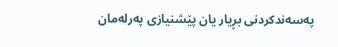په‌سه‌ندكردنی‌ بڕیار یان پێشنیازی‌ په‌رله‌مان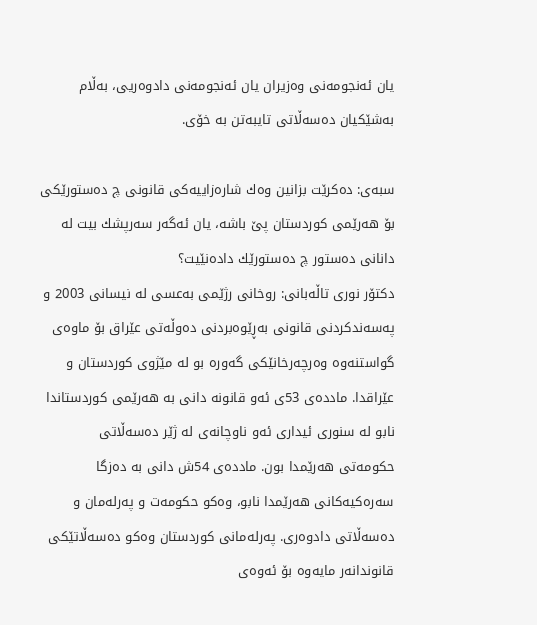یان ئه‌نجومه‌نی‌ وه‌زیران یان ئه‌نجومه‌نی‌ دادوه‌ریی‌، به‌ڵام به‌شێكیان ده‌سه‌ڵاتی‌ تایبه‌تن به‌ خۆی‌.

سبه‌ی‌: ده‌كرێت بزانین وه‌ك شاره‌زاییه‌كی‌ قانونی‌ چ ده‌ستورێكی‌ بۆ هه‌رێمی‌ كوردستان پێ باشه‌، یان ئه‌گه‌ر سه‌رپشك بیت له‌ دانانی‌ ده‌ستور چ ده‌ستورێك داده‌نێیت؟
دكتۆر نوری‌ تاڵه‌بانی‌: روخانی‌ رژێمی‌ به‌عسی‌ له‌ نیسانی‌ 2003 و په‌سه‌ندكردنی‌ قانونی‌ به‌ڕێوه‌بردنی‌ ده‌وڵه‌تی‌ عێراق بۆ ماوه‌ی‌ گواستنه‌وه‌ وه‌رچه‌رخانێكی‌ گه‌وره‌ بو له‌ مێژوی‌ كوردستان و عێراقدا. مادده‌ی‌ 53ی‌ ئه‌و قانونه‌ دانی‌ به‌ هه‌رێمی‌ كوردستاندا نابو له‌ سنوری‌ ئیداری‌ ئه‌و ناوچانه‌ی‌ له‌ ژێر ده‌سه‌ڵاتی‌ حكومه‌تی‌ هه‌رێمدا بون. مادده‌ی‌ 54ش دانی‌ به‌ ده‌زگا سه‌ره‌كیه‌كانی‌ هه‌رێمدا نابو، وه‌كو حكومه‌ت و په‌رله‌مان و ده‌سه‌ڵاتی‌ دادوه‌ری‌. په‌رله‌مانی‌ كوردستان وه‌كو ده‌سه‌ڵاتێكی‌ قانوندانه‌ر مایه‌وه‌ بۆ ئه‌وه‌ی‌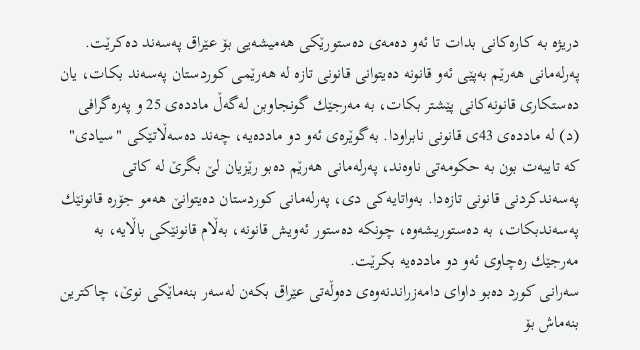دریژه‌ به‌ كاره‌كانی‌ بدات تا ئه‌و ده‌مه‌ی‌ ده‌ستورێكی‌ هه‌میشه‌یی‌ بۆ عێراق په‌سه‌ند ده‌كرێت. په‌رله‌مانی‌ هه‌رێم به‌پێی‌ ئه‌و قانونه‌ ده‌یتوانی‌ قانونی‌ تازه‌ له‌ هه‌رێمی‌ كوردستان په‌سه‌ند بكات، یان ده‌ستكاری‌ قانونه‌كانی‌ پێشتر بكات، به‌ مه‌رجێك گونجاوبن له‌گه‌ڵ مادده‌ی‌ 25 و په‌ره‌گرافی‌ (د) له‌ مادده‌ی‌ 43ی‌ قانونی‌ نابراودا. به‌گوێره‌ی‌ ئه‌و دو مادده‌یه‌، چه‌ند ده‌سه‌ڵاتێكی‌ "سیادی‌" كه‌ تایبه‌ت بون به‌ حكومه‌تی‌ ناوه‌ند، په‌رله‌مانی‌ هه‌رێم ده‌بو رێزیان لێ‌ بگرێ‌ له‌ كاتی‌ په‌سه‌ندكردنی‌ قانونی‌ تازه‌دا. به‌واتایه‌كی‌ دی‌، په‌رله‌مانی‌ كوردستان ده‌یتوانێ‌ هه‌مو جۆره‌ قانونێك په‌سه‌ندبكات، به‌ ده‌ستوریشه‌وه‌، چونكه‌ ده‌ستور ئه‌ویش قانونه‌، به‌ڵام قانونێكی‌ باڵایه‌، به‌ مه‌رجێك ره‌چاوی‌ ئه‌و دو مادده‌یه‌ بكرێت.
سه‌رانی‌ كورد ده‌بو داوای‌ دامه‌زراندنه‌وه‌ی‌ ده‌وڵه‌تی‌ عێراق بكه‌ن له‌سه‌ر بنه‌ماێكی‌ نوێ‌، چاكترین بنه‌ماش بۆ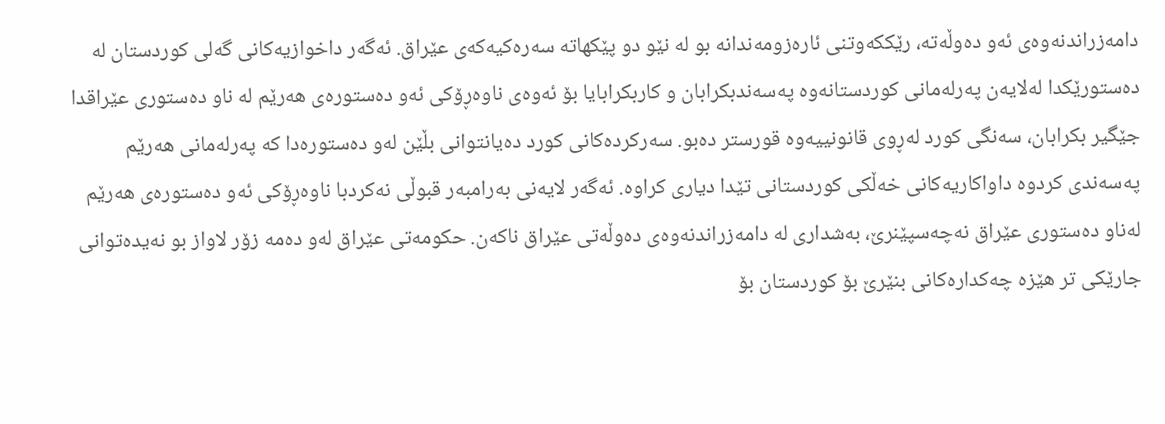دامه‌زراندنه‌وه‌ی‌ ئه‌و ده‌وڵه‌ته‌، رێككه‌وتنی‌ ئاره‌زومه‌ندانه‌ بو له‌ نێو دو پێكهاته‌ سه‌ره‌كیه‌كه‌ی‌ عێراق. ئه‌گه‌ر داخوازیه‌كانی‌ گه‌لی‌ كوردستان له‌ ده‌ستورێكدا له‌لایه‌ن په‌رله‌مانی‌ كوردستانه‌وه‌ په‌سه‌ندبكرابان و كاربكرابایا بۆ ئه‌وه‌ی‌ ناوه‌ڕۆكی‌ ئه‌و ده‌ستوره‌ی‌ هه‌رێم له‌ ناو ده‌ستوری‌ عێراقدا جێگیر بكرابان، سه‌نگی‌ كورد له‌ڕوی‌ قانونییه‌وه‌ قورستر ده‌بو. سه‌ركرده‌كانی‌ كورد ده‌یانتوانی‌ بڵێن له‌و ده‌ستوره‌دا كه‌ په‌رله‌مانی‌ هه‌رێم په‌سه‌ندی‌ كردوه‌ داواكاریه‌كانی‌ خه‌ڵكی‌ كوردستانی‌ تێدا دیاری‌ كراوه‌. ئه‌گه‌ر لایه‌نی‌ به‌رامبه‌ر قبوڵی‌ نه‌كردبا ناوه‌ڕۆكی‌ ئه‌و ده‌ستوره‌ی‌ هه‌رێم له‌ناو ده‌ستوری‌ عێراق نه‌چه‌سپێنرێ، به‌شداری‌ له‌ دامه‌زراندنه‌وه‌ی‌ ده‌وڵه‌تی‌ عێراق ناكه‌ن. حكومه‌تی‌ عێراق له‌و ده‌مه‌ زۆر لاواز بو نه‌یده‌توانی‌ جارێكی‌ تر هێزه‌ چه‌كداره‌كانی‌ بنێرێ‌ بۆ كوردستان بۆ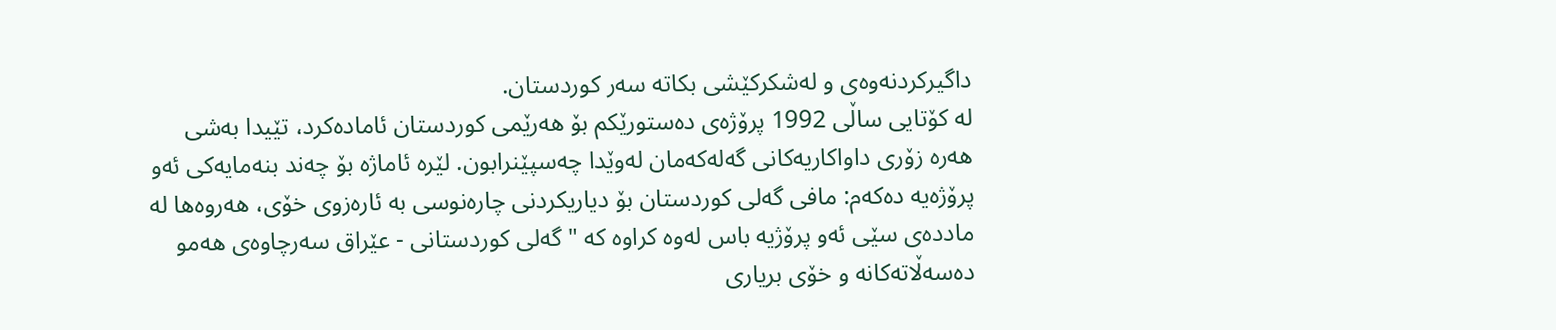داگیركردنه‌وه‌ی‌ و له‌شكركێشی‌ بكاته‌ سه‌ر كوردستان.
له‌ كۆتایی‌ ساڵی‌ 1992 پرۆژه‌ی‌ ده‌ستورێكم بۆ هه‌رێمی‌ كوردستان ئاماده‌كرد، تێیدا به‌شی‌ هه‌ره‌ زۆری‌ داواكاریه‌كانی‌ گه‌له‌كه‌مان له‌وێدا چه‌سپێنرابون. لێره‌ ئاماژه‌ بۆ چه‌ند بنه‌مایه‌كی‌ ئه‌و پرۆژه‌یه‌ ده‌كه‌م: مافی‌ گه‌لی‌ كوردستان بۆ دیاریكردنی‌ چاره‌نوسی‌ به‌ ئاره‌زوی‌ خۆی‌، هه‌روه‌ها له‌ مادده‌ی‌ سێی ئه‌و پرۆژیه‌ باس له‌وه‌ كراوه‌ كه‌ " گه‌لی‌ كوردستانی‌ - عێراق سه‌رچاوه‌ی‌ هه‌مو ده‌سه‌ڵاته‌كانه‌ و خۆی‌ بریاری‌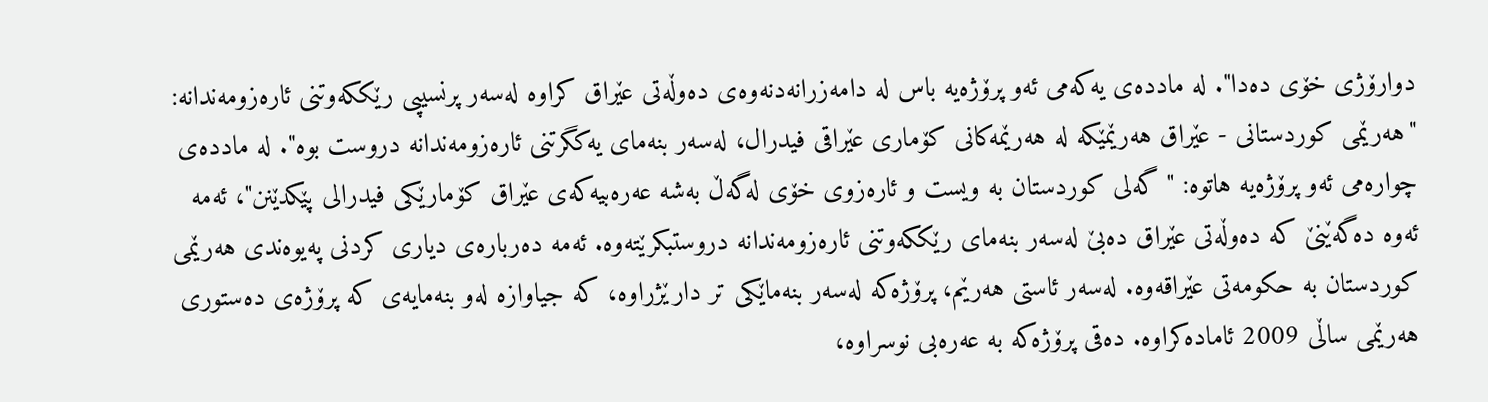دوارۆژی‌ خۆی‌ ده‌دا". له‌ مادده‌ی‌ یه‌كه‌می‌ ئه‌و پرۆژه‌یه‌ باس له‌ دامه‌زرانه‌دنه‌وه‌ی‌ ده‌وڵه‌تی‌ عێراق كراوه‌ له‌سه‌ر پرنسیپی‌ رێككه‌وتنی‌ ئاره‌زومه‌ندانه‌: "هه‌رێمی‌ كوردستانی‌ - عێراق هه‌رێمێكه‌ له‌ هه‌رێمه‌كانی‌ كۆماری‌ عێراقی‌ فیدرال، له‌سه‌ر بنه‌مای‌ یه‌كگرتنی‌ ئاره‌زومه‌ندانه‌ دروست بوه‌". له‌ مادده‌ی‌ چواره‌می‌ ئه‌و پرۆژه‌یه‌ هاتوه‌: " گه‌لی‌ كوردستان به‌ ویست و ئاره‌زوی‌ خۆی‌ له‌گه‌ڵ به‌شه‌ عه‌ره‌بیه‌كه‌ی‌ عێراق كۆمارێكی‌ فیدرالی‌ پێكدێنن"، ئه‌مه‌ ئه‌وه‌ ده‌گه‌ێنێ‌ كه‌ ده‌وڵه‌تی‌ عێراق ده‌بێ‌ له‌سه‌ر بنه‌مای‌ رێككه‌وتنی‌ ئاره‌زومه‌ندانه‌ دروستبكرێته‌وه‌. ئه‌مه‌ ده‌رباره‌ی‌ دیاری‌ كردنی‌ په‌یوه‌ندی‌ هه‌رێمی‌ كوردستان به‌ حكومه‌تی‌ عێراقه‌وه‌. له‌سه‌ر ئاستی‌ هه‌رێم، پرۆژه‌كه‌ له‌سه‌ر بنه‌ماێكی‌ تر دارێژراوه‌، كه‌ جیاوازه‌ له‌و بنه‌مایه‌ی‌ كه‌ پرۆژه‌ی‌ ده‌ستوری‌ هه‌رێمی‌ ساڵی‌ 2009 ئاماده‌كراوه‌. ده‌قی‌ پرۆژه‌كه‌ به‌ عه‌ره‌بی‌ نوسراوه‌،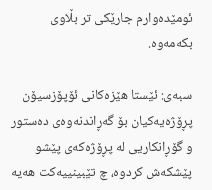ئومێده‌وارم جارێكی‌ تر بڵاوی‌ بكه‌مه‌وه‌.

سبه‌ی‌: ئێستا هێزه‌كانی‌ ئۆپۆزسیۆن پڕۆژه‌یه‌كیان بۆ گه‌ڕاندنه‌وه‌ی‌ ده‌ستور و گۆڕانكاریی له‌ پڕۆژه‌كه‌ی‌ پێشو پێشكه‌ش كردوه‌، چ تێبینییه‌كت هه‌یه‌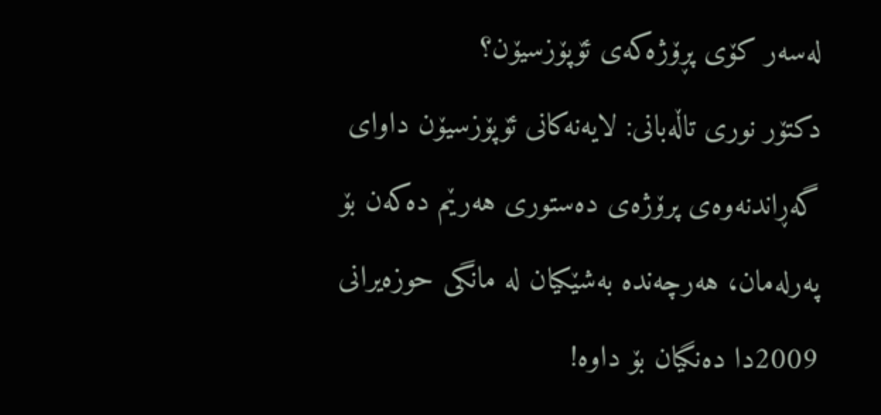له‌سه‌ر كۆی‌ پڕۆژه‌كه‌ی‌ ئۆپۆزسیۆن؟
دكتۆر نوری‌ تاڵه‌بانی‌: لایه‌نه‌كانی‌ ئۆپۆزسیۆن داوای‌ گه‌ڕاندنه‌وه‌ی‌ پرۆژه‌ی‌ ده‌ستوری‌ هه‌رێم ده‌كه‌ن بۆ په‌رله‌مان، هه‌رچه‌نده‌ به‌شێكیان له‌ مانگی‌ حوزه‌یرانی‌ 2009دا ده‌نگیان بۆ داوه‌!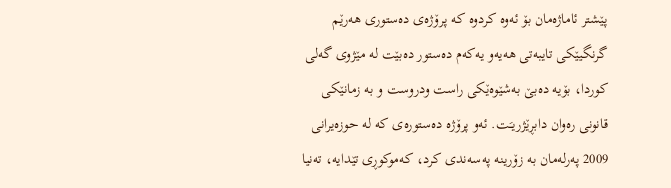پێشتر ئاماژه‌مان بۆ ئه‌وه‌ كردوه‌ كه‌ پرۆژه‌ی‌ ده‌ستوری‌ هه‌رێم گرنگیێكی‌ تایبه‌تی‌ هه‌یه‌و یه‌كه‌م ده‌ستور ده‌بێت له‌ مێژوی‌ گه‌لی‌ كوردا، بۆیه‌ ده‌بێ‌ به‌شێوه‌ێكی‌ راست ودروست و به‌ زمانێكی‌ قانونی‌ ره‌وان دابڕێژریـَت. ئه‌و پرۆژه‌ ده‌ستوره‌ی‌ كه‌ له‌ حوزه‌یرانی‌ 2009 په‌رله‌مان به‌ زۆرینه‌ په‌سه‌ندی‌ كرد، كه‌موكوڕی‌ تێدایه‌، ته‌نیا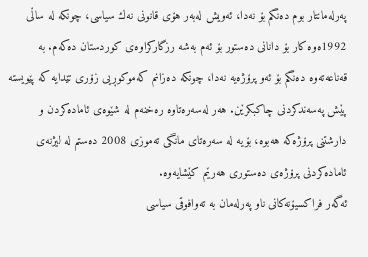په‌رله‌مانتار بوم ده‌نگم بۆ نه‌دا، ئه‌ویش له‌به‌ر هۆی‌ قانونی‌ نه‌ك سیاسی‌، چونكه‌ له‌ ساڵی‌ 1992ه‌وه‌ كار بۆ دانانی‌ ده‌ستور بۆ ئه‌م به‌شه‌ رزگاركراوه‌ی‌ كوردستان ده‌كه‌م. به‌ قه‌ناعه‌ته‌وه‌ ده‌نگم بۆ ئه‌و پرۆژه‌یه‌ نه‌دا، چونكه‌ ده‌زانم كه‌موكوڕیی زۆری‌ تێدایه‌ كه‌ پێویسته‌ پێش په‌سه‌ندكردنی‌ چاكبكرێن. هه‌ر له‌سه‌ره‌تاوه‌ ره‌خنه‌م له‌ شێوه‌ی‌ ئاماده‌كردن و دارشتنی‌ پرۆژه‌كه‌ هه‌بوه‌، بۆیه‌ له‌ سه‌ره‌تای‌ مانگی‌ ته‌موزی‌ 2008 ده‌ستم له‌ لیژنه‌ی‌ ئاماده‌كردنی‌ پرۆژه‌ی‌ ده‌ستوری‌ هه‌رێم كێشایه‌وه‌.
ئه‌گه‌ر فراكسیۆنه‌كانی‌ ناو په‌رله‌مان به‌ ته‌وافوقی‌ سیاسی‌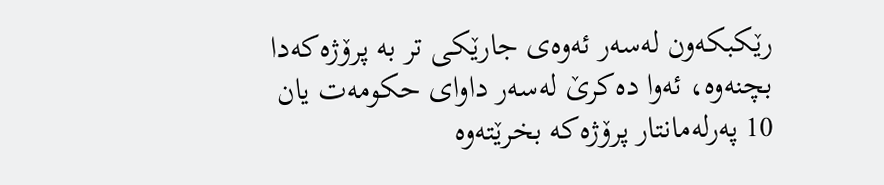رێكبكه‌ون له‌سه‌ر ئه‌وه‌ی‌ جارێكی‌ تر به‌ پرۆژه‌كه‌دا بچنه‌وه‌، ئه‌وا ده‌كرێ‌ له‌سه‌ر داوای‌ حكومه‌ت یان 10 په‌رله‌مانتار پرۆژه‌كه‌ بخرێته‌وه‌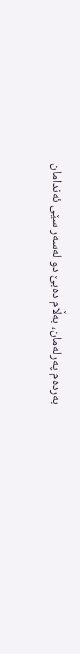به‌رده‌م په‌رله‌مان، به‌ڵام ده‌بێ‌ دو له‌سه‌ر سێی‌ ئه‌ندامان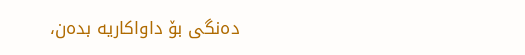ده‌نگی‌ بۆ داواكاریه‌ بده‌ن،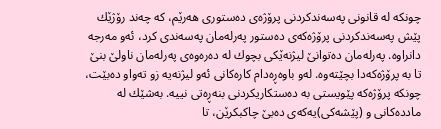چونكه‌ له‌ قانونی‌ په‌سه‌ندكردنی‌ پرۆژه‌ی‌ ده‌ستوری‌ هه‌رێم، كه‌ چه‌ند رۆژێك پێش په‌سه‌ندكردنی‌ پرۆژه‌كه‌ی‌ ده‌ستور په‌رله‌مان په‌سه‌ندی‌ كرد، ئه‌و مه‌رجه‌ دانراوه‌. په‌رله‌مان ده‌توانێ‌ لیژنه‌ێكی‌ بچوك له‌ ده‌ره‌وه‌ی‌ په‌رله‌مان ناولێ‌ بنێ‌ تا به‌ پرۆژه‌كه‌دا بچێته‌وه‌. له‌و باوه‌ڕه‌دام كاره‌كانی‌ ئه‌و لیژنه‌یه‌ زو ته‌واو ده‌بێت، چونكه‌ پرۆژه‌كه‌ پێویستی‌ به‌ ده‌ستكاریكردنی‌ بنه‌ڕه‌تی‌ نییه‌. به‌شێك له‌ مادده‌كانی‌ و (پێشه‌كی‌)یه‌كه‌ی‌ ده‌بێ‌ چاكبكرێن، تا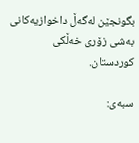بگونجێن له‌گه‌ڵ داخوازیه‌كانی‌ به‌شی‌ زۆری‌ خه‌ڵكی‌ كوردستان.

سبه‌ی‌: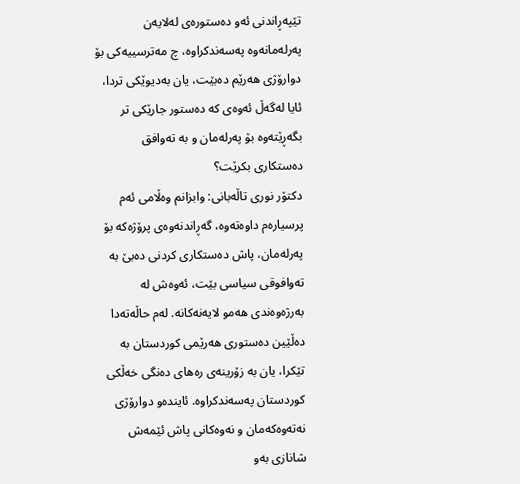تێپه‌ڕاندنی‌ ئه‌و ده‌ستوره‌ی‌ له‌لایه‌ن په‌رله‌مانه‌وه‌ په‌سه‌ندكراوه‌، چ مه‌ترسییه‌كی‌ بۆ دوارۆژی‌ هه‌رێم ده‌بێت، یان به‌دیوێكی‌ تردا، ئایا له‌گه‌ڵ ئه‌وه‌ی كه‌ ده‌ستور جارێكی‌ تر بگه‌ڕێته‌وه‌ بۆ په‌رله‌مان و به‌ ته‌وافق ده‌ستكاری‌ بكرێت؟
دكتۆر نوری‌ تاڵه‌بانی‌: وابزانم وه‌ڵامی‌ ئه‌م پرسیاره‌م داوه‌ته‌وه‌، گه‌ڕاندنه‌وه‌ی‌ پرۆژه‌كه‌ بۆ په‌رله‌مان، پاش ده‌ستكاری‌ كردنی‌ ده‌بێ‌ به‌ ته‌وافوقی‌ سیاسی‌ بێت، ئه‌وه‌ش له‌ به‌رژه‌وه‌ندی‌ هه‌مو لایه‌نه‌كانه‌. له‌م حاڵه‌ته‌دا ده‌ڵێین ده‌ستوری‌ هه‌رێمی‌ كوردستان به‌ تێكرا، یان به‌ زۆرینه‌ی‌ ره‌های‌ ده‌نگی‌ خه‌ڵكی‌ كوردستان په‌سه‌ندكراوه‌. ئاینده‌و دوارۆژی‌ نه‌ته‌وه‌كه‌مان و نه‌وه‌كانی‌ پاش ئێمه‌ش شانازی‌ به‌و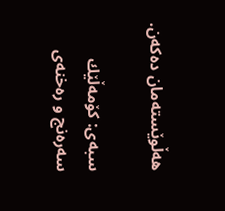هه‌ڵوێسته‌مان ده‌كه‌ن.

سبه‌ی‌: كۆمه‌ڵێك سه‌ره‌نج ‌و ره‌خنه‌ی‌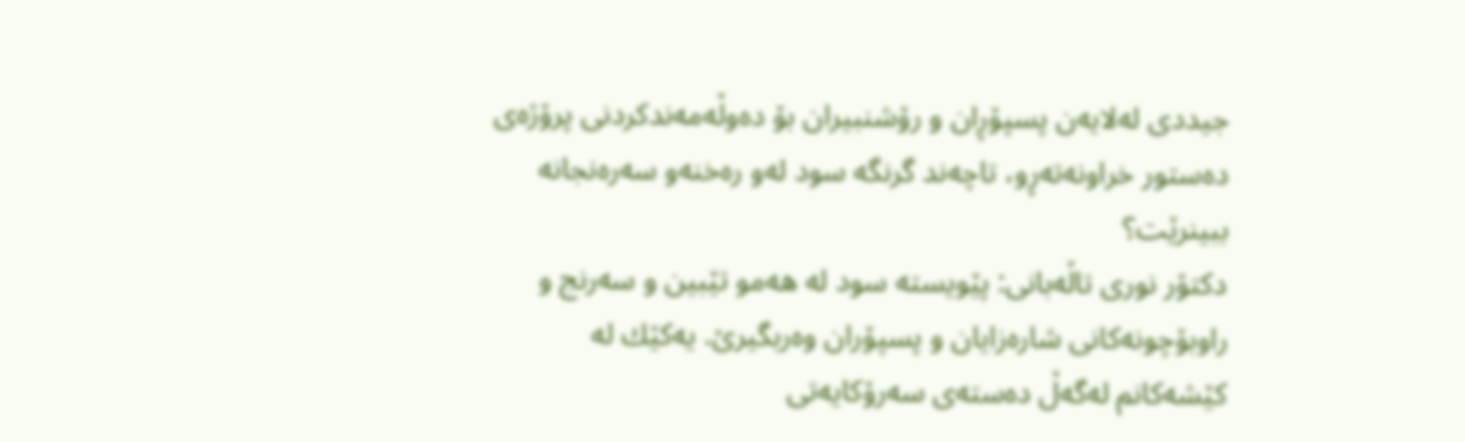جیددی‌ له‌لایه‌ن پسپۆڕان ‌و رۆشنبیران بۆ ده‌وڵه‌مه‌ندكردنی‌ پرۆژه‌ی‌ ده‌ستور خراونه‌ته‌ڕو، تاچه‌ند گرنگه‌ سود له‌و ره‌خنه‌و سه‌ره‌نجانه‌ ببینرێت؟
دكتۆر نوری‌ تاڵه‌بانی‌: پێویسته‌ سود له‌ هه‌مو تێبین و سه‌رنج و راوبۆچونه‌كانی‌ شاره‌زایان و پسپۆران وه‌ربگیرێ. یه‌كێك له‌ كێشه‌كانم له‌گه‌ڵ ده‌سته‌ی‌ سه‌رۆكایه‌تی‌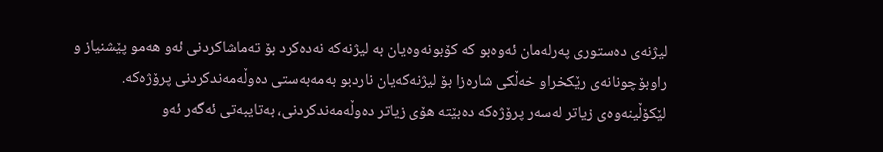لیژنه‌ی‌ ده‌ستوری‌ په‌رله‌مان ئه‌وه‌بو كه‌ كۆبونه‌وه‌یان به‌ لیژنه‌كه‌ نه‌ده‌كرد بۆ ته‌ماشاكردنی‌ ئه‌و هه‌مو پێشنیاز و راوبۆچونانه‌ی‌ رێكخراو خه‌ڵكی‌ شاره‌زا بۆ لیژنه‌كه‌یان ناردبو به‌مه‌به‌ستی‌ ده‌وڵه‌مه‌ندكردنی‌ پرۆژه‌كه‌. لێكۆڵینه‌وه‌ی‌ زیاتر له‌سه‌ر پرۆژه‌كه‌ ده‌بێته‌ هۆی‌ زیاتر ده‌وڵه‌مه‌ندكردنی‌، به‌تایبه‌تی‌ ئه‌گه‌ر ئه‌و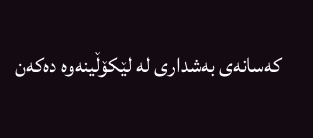كه‌سانه‌ی‌ به‌شداری‌ له‌ لێكۆڵینه‌وه‌ ده‌كه‌ن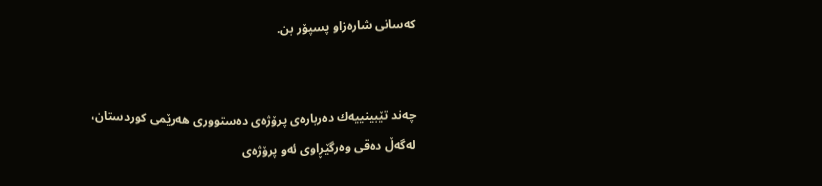كه‌سانی‌ شاره‌زاو پسپۆر بن.


چه‌ند تێبینییه‌ك ده‌رباره‌ی‌ پرۆژه‌ی‌ ده‌ستووری‌ هه‌رێمی‌ كوردستان، له‌گه‌ڵ ده‌قی‌ وه‌رگێڕاوی‌ ئه‌و پرۆژه‌ی‌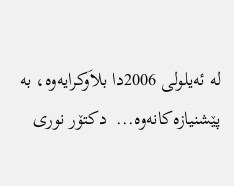له‌ ئه‌یلولی‌ 2006دا بلاَوكرایه‌وه‌، به‌ پێشنیازه‌كانه‌وه‌...  دكتۆر نوری‌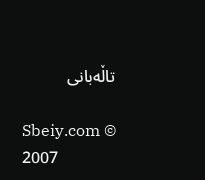تاڵه‌بانی‌

Sbeiy.com © 2007